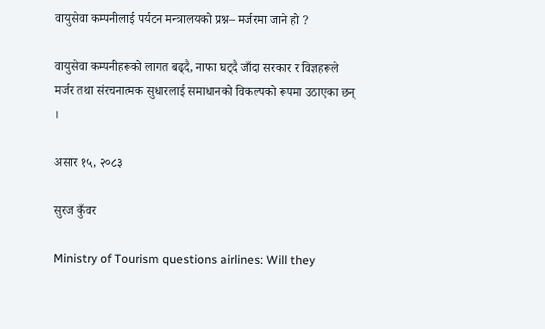वायुसेवा कम्पनीलाई पर्यटन मन्त्रालयको प्रश्न– मर्जरमा जाने हो ?

वायुसेवा कम्पनीहरूको लागत बढ्दै, नाफा घट्दै जाँदा सरकार र विज्ञहरूले मर्जर तथा संरचनात्मक सुधारलाई समाधानको विकल्पको रूपमा उठाएका छन् ।

असार १५, २०८३

सुरज कुँवर

Ministry of Tourism questions airlines: Will they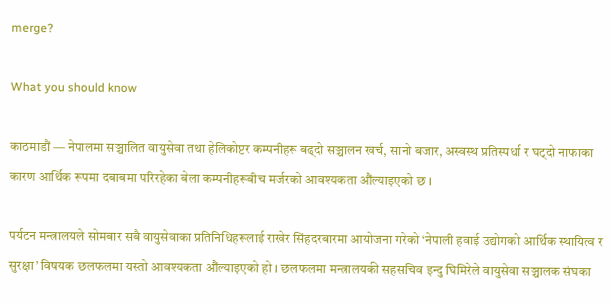merge?

What you should know

काठमाडौं — नेपालमा सञ्चालित वायुसेवा तथा हेलिकोप्टर कम्पनीहरू बढ्दो सञ्चालन खर्च, सानो बजार, अस्वस्थ प्रतिस्पर्धा र घट्दो नाफाका कारण आर्थिक रूपमा दबाबमा परिरहेका बेला कम्पनीहरूबीच मर्जरको आवश्यकता औंल्याइएको छ ।

पर्यटन मन्त्रालयले सोमबार सबै वायुसेवाका प्रतिनिधिहरूलाई राखेर सिंहदरबारमा आयोजना गरेको ‘नेपाली हवाई उद्योगको आर्थिक स्थायित्व र सुरक्षा’ विषयक छलफलमा यस्तो आवश्यकता औंल्याइएको हो । छलफलमा मन्त्रालयकी सहसचिव इन्दु घिमिरेले वायुसेवा सञ्चालक संघका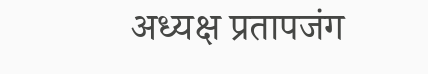अध्यक्ष प्रतापजंग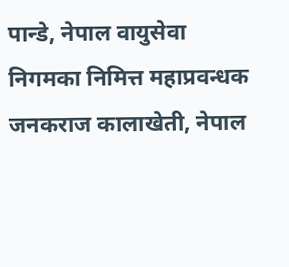पान्डे, नेपाल वायुसेवा निगमका निमित्त महाप्रवन्धक जनकराज कालाखेती, नेपाल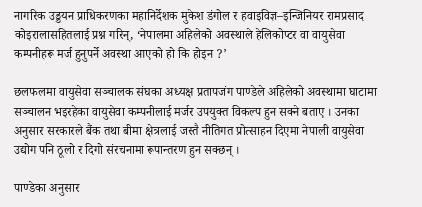नागरिक उड्डयन प्राधिकरणका महानिर्देशक मुकेश डंगोल र हवाइविज्ञ–इन्जिनियर रामप्रसाद कोइरालासहितलाई प्रश्न गरिन्, ‘नेपालमा अहिलेको अवस्थाले हेलिकोप्टर वा वायुसेवा कम्पनीहरू मर्ज हुनुपर्ने अवस्था आएको हो कि होइन ?’

छलफलमा वायुसेवा सञ्चालक संघका अध्यक्ष प्रतापजंग पाण्डेले अहिलेको अवस्थामा घाटामा सञ्चालन भइरहेका वायुसेवा कम्पनीलाई मर्जर उपयुक्त विकल्प हुन सक्ने बताए । उनका अनुसार सरकारले बैंक तथा बीमा क्षेत्रलाई जस्तै नीतिगत प्रोत्साहन दिएमा नेपाली वायुसेवा उद्योग पनि ठूलो र दिगो संरचनामा रूपान्तरण हुन सक्छन् ।

पाण्डेका अनुसार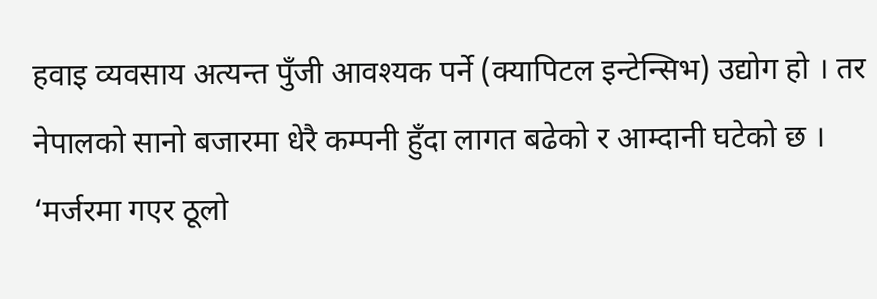हवाइ व्यवसाय अत्यन्त पुँजी आवश्यक पर्ने (क्यापिटल इन्टेन्सिभ) उद्योग हो । तर नेपालको सानो बजारमा धेरै कम्पनी हुँदा लागत बढेको र आम्दानी घटेको छ । ‘मर्जरमा गएर ठूलो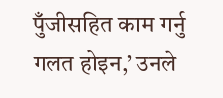पुँजीसहित काम गर्नु गलत होइन,’ उनले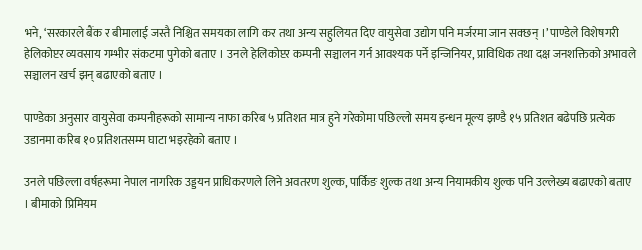भने, ‘सरकारले बैंक र बीमालाई जस्तै निश्चित समयका लागि कर तथा अन्य सहुलियत दिए वायुसेवा उद्योग पनि मर्जरमा जान सक्छन् ।’ पाण्डेले विशेषगरी हेलिकोप्टर व्यवसाय गम्भीर संकटमा पुगेको बताए । उनले हेलिकोप्टर कम्पनी सञ्चालन गर्न आवश्यक पर्ने इन्जिनियर, प्राविधिक तथा दक्ष जनशक्तिको अभावले सञ्चालन खर्च झन् बढाएको बताए ।

पाण्डेका अनुसार वायुसेवा कम्पनीहरूको सामान्य नाफा करिब ५ प्रतिशत मात्र हुने गरेकोमा पछिल्लो समय इन्धन मूल्य झण्डै १५ प्रतिशत बढेपछि प्रत्येक उडानमा करिब १० प्रतिशतसम्म घाटा भइरहेको बताए ।

उनले पछिल्ला वर्षहरूमा नेपाल नागरिक उड्डयन प्राधिकरणले लिने अवतरण शुल्क, पार्किङ शुल्क तथा अन्य नियामकीय शुल्क पनि उल्लेख्य बढाएको बताए । बीमाको प्रिमियम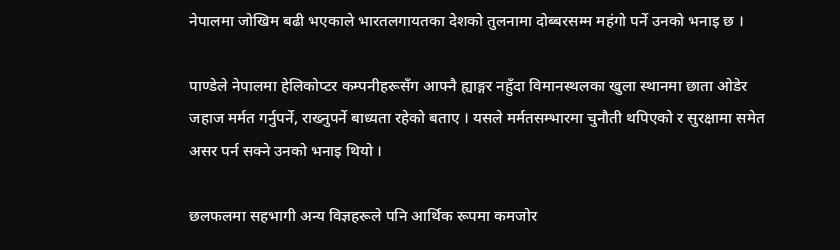नेपालमा जोखिम बढी भएकाले भारतलगायतका देशको तुलनामा दोब्बरसम्म महंगो पर्ने उनको भनाइ छ ।

पाण्डेले नेपालमा हेलिकोप्टर कम्पनीहरूसँग आफ्नै ह्याङ्गर नहुँदा विमानस्थलका खुला स्थानमा छाता ओडेर जहाज मर्मत गर्नुपर्ने, राख्नुपर्ने बाध्यता रहेको बताए । यसले मर्मतसम्भारमा चुनौती थपिएको र सुरक्षामा समेत असर पर्न सक्ने उनको भनाइ थियो ।

छलफलमा सहभागी अन्य विज्ञहरूले पनि आर्थिक रूपमा कमजोर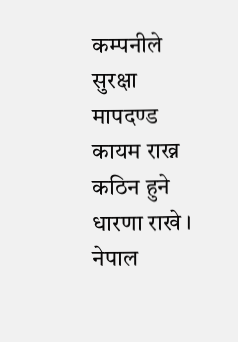कम्पनीले सुरक्षा मापदण्ड कायम राख्न कठिन हुने धारणा राखे । नेपाल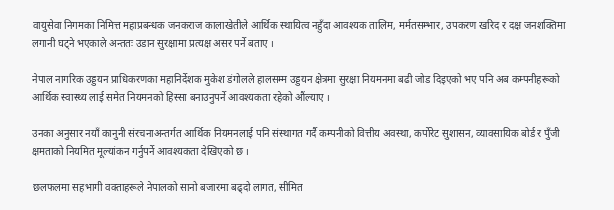वायुसेवा निगमका निमित्त महाप्रबन्धक जनकराज कालाखेतीले आर्थिक स्थायित्व नहुँदा आवश्यक तालिम, मर्मतसम्भार, उपकरण खरिद र दक्ष जनशक्तिमा लगानी घट्ने भएकाले अन्ततः उडान सुरक्षामा प्रत्यक्ष असर पर्ने बताए ।

नेपाल नागरिक उड्डयन प्राधिकरणका महानिर्देशक मुकेश डंगोलले हालसम्म उड्डयन क्षेत्रमा सुरक्षा नियमनमा बढी जोड दिइएको भए पनि अब कम्पनीहरूको आर्थिक स्वास्थ्य लाई समेत नियमनको हिस्सा बनाउनुपर्ने आवश्यकता रहेको औंल्याए ।

उनका अनुसार नयाँ कानुनी संरचनाअन्तर्गत आर्थिक नियमनलाई पनि संस्थागत गर्दै कम्पनीको वित्तीय अवस्था, कर्पोरेट सुशासन, व्यावसायिक बोर्ड र पुँजी क्षमताको नियमित मूल्यांकन गर्नुपर्ने आवश्यकता देखिएको छ ।

छलफलमा सहभागी वक्ताहरूले नेपालको सानो बजारमा बढ्दो लागत, सीमित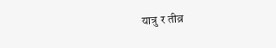यात्रु र तीव्र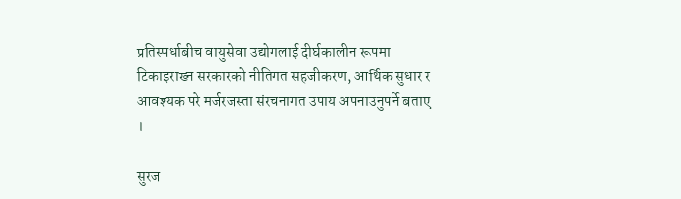प्रतिस्पर्धाबीच वायुसेवा उद्योगलाई दीर्घकालीन रूपमा टिकाइराख्न सरकारको नीतिगत सहजीकरण, आर्थिक सुधार र आवश्यक परे मर्जरजस्ता संरचनागत उपाय अपनाउनुपर्ने बताए ।

सुरज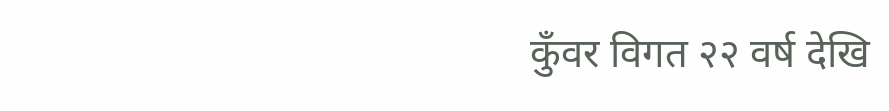कुँवर विगत २२ वर्ष देखि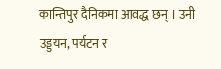कान्तिपुर दैनिकमा आवद्ध छन् । उनी उड्डयन, पर्यटन र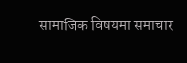सामाजिक विषयमा समाचार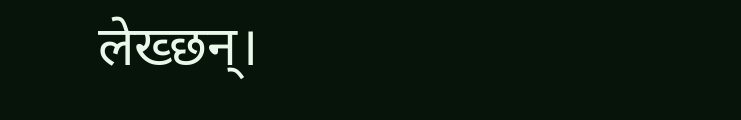लेख्छन्।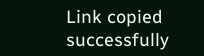Link copied successfully